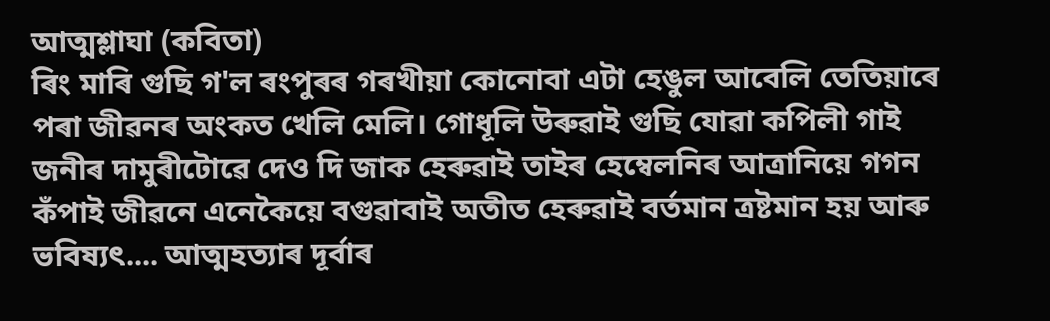আত্মশ্লাঘা (কবিতা)
ৰিং মাৰি গুছি গ'ল ৰংপুৰৰ গৰখীয়া কোনোবা এটা হেঙুল আবেলি তেতিয়াৰে পৰা জীৱনৰ অংকত খেলি মেলি। গোধূলি উৰুৱাই গুছি যোৱা কপিলী গাই জনীৰ দামুৰীটোৱে দেও দি জাক হেৰুৱাই তাইৰ হেম্বেলনিৰ আত্ৰানিয়ে গগন কঁপাই জীৱনে এনেকৈয়ে বগুৱাবাই অতীত হেৰুৱাই বৰ্তমান ত্ৰষ্টমান হয় আৰু ভবিষ্যৎ.... আত্মহত্যাৰ দূৰ্বাৰ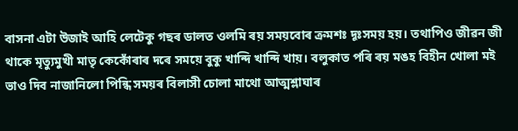বাসনা এটা উজাই আহি লেটেকু গছৰ ডালত ওলমি ৰয় সময়বোৰ ক্ৰমশঃ দূঃসময় হয়। তথাপিও জীৱন জী থাকে মৃত্যুমুখী মাতৃ কেকোঁৰাৰ দৰে সময়ে বুকু খান্দি খান্দি খায়। বলুকাত পৰি ৰয় মঙহ বিহীন খোলা মই ভাও দিব নাজানিলো পিন্ধি সময়ৰ বিলাসী চোলা মাথো আত্মশ্লাঘাৰ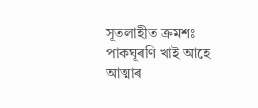সূতলাহীত ক্ৰমশঃ পাকঘূৰণি খাই আহে আত্মাৰ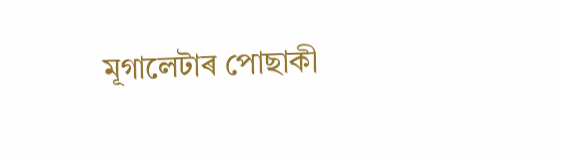মূগালেটাৰ পোছাকী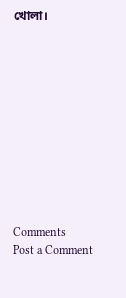খোলা।











Comments
Post a Comment